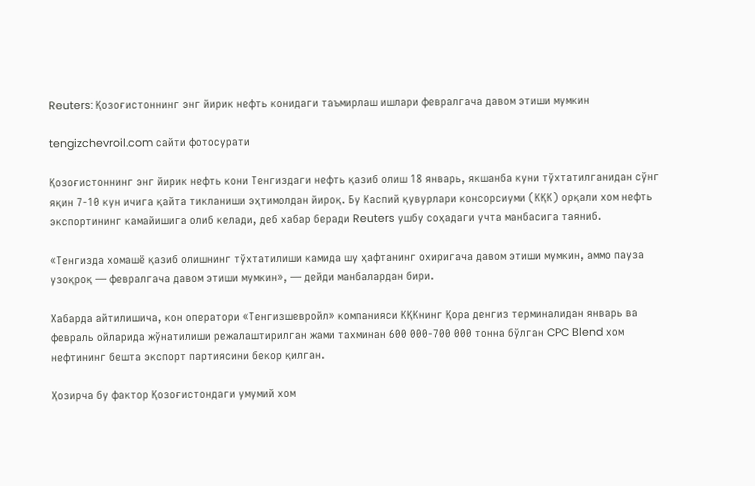Reuters: Қозоғистоннинг энг йирик нефть конидаги таъмирлаш ишлари февралгача давом этиши мумкин

tengizchevroil.com сайти фотосурати

Қозоғистоннинг энг йирик нефть кони Тенгиздаги нефть қазиб олиш 18 январь, якшанба куни тўхтатилганидан сўнг яқин 7-10 кун ичига қайта тикланиши эҳтимолдан йироқ. Бу Каспий қувурлари консорсиуми (КҚК) орқали хом нефть экспортининг камайишига олиб келади, деб хабар беради Reuters ушбу соҳадаги учта манбасига таяниб.

«Тенгизда хомашё қазиб олишнинг тўхтатилиши камида шу ҳафтанинг охиригача давом этиши мумкин, аммо пауза узоқроқ — февралгача давом этиши мумкин», — дейди манбалардан бири.

Хабарда айтилишича, кон оператори «Тенгизшевройл» компанияси КҚКнинг Қора денгиз терминалидан январь ва февраль ойларида жўнатилиши режалаштирилган жами тахминан 600 000-700 000 тонна бўлган CPC Blend хом нефтининг бешта экспорт партиясини бекор қилган.

Ҳозирча бу фактор Қозоғистондаги умумий хом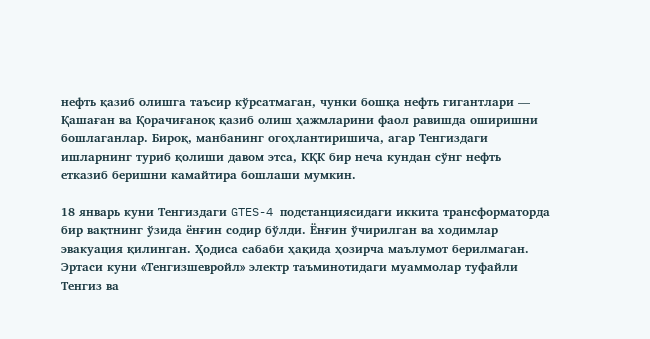нефть қазиб олишга таъсир кўрсатмаган, чунки бошқа нефть гигантлари — Қашаған ва Қорачиғаноқ қазиб олиш ҳажмларини фаол равишда оширишни бошлаганлар. Бироқ, манбанинг огоҳлантиришича, агар Тенгиздаги ишларнинг туриб қолиши давом этса, КҚК бир неча кундан сўнг нефть етказиб беришни камайтира бошлаши мумкин.

18 январь куни Тенгиздаги GTES-4 подстанциясидаги иккита трансформаторда бир вақтнинг ўзида ёнғин содир бўлди. Ёнғин ўчирилган ва ходимлар эвакуация қилинган. Ҳодиса сабаби ҳақида ҳозирча маълумот берилмаган. Эртаси куни «Тенгизшевройл» электр таъминотидаги муаммолар туфайли Тенгиз ва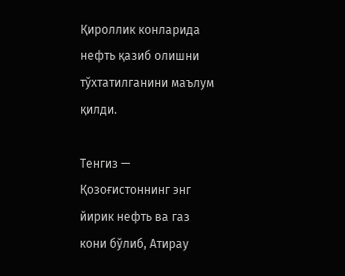Қироллик конларида нефть қазиб олишни тўхтатилганини маълум қилди.

Тенгиз — Қозоғистоннинг энг йирик нефть ва газ кони бўлиб, Атирау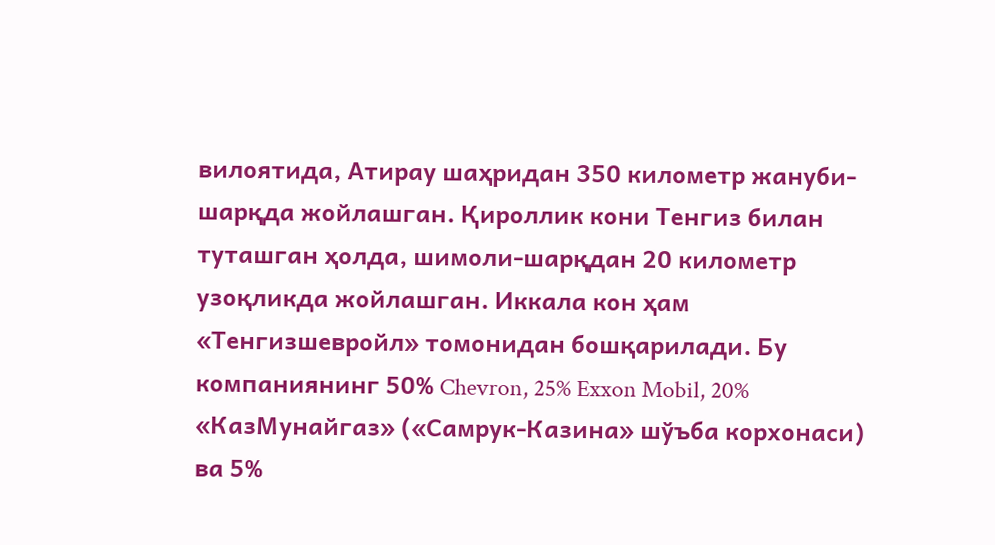вилоятида, Атирау шаҳридан 350 километр жануби-шарқда жойлашган. Қироллик кони Тенгиз билан туташган ҳолда, шимоли-шарқдан 20 километр узоқликда жойлашган. Иккала кон ҳам «Тенгизшевройл» томонидан бошқарилади. Бу компаниянинг 50% Chevron, 25% Exxon Mobil, 20% «КазМунайгаз» («Самрук-Казина» шўъба корхонаси) ва 5%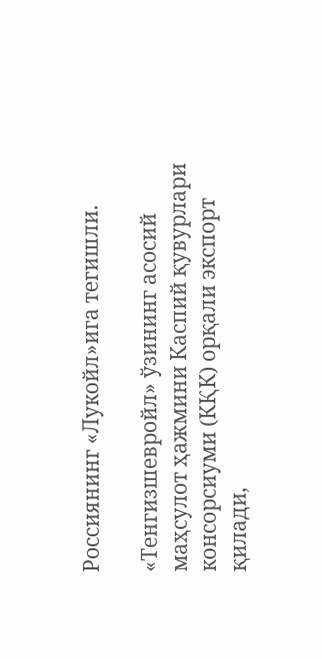Россиянинг «Лукойл»ига тегишли.

«Тенгизшевройл» ўзининг асосий маҳсулот ҳажмини Каспий қувурлари консорсиуми (КҚК) орқали экспорт қилади,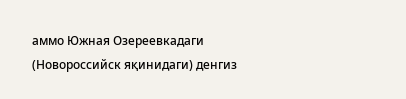аммо Южная Озереевкадаги (Новороссийск яқинидаги) денгиз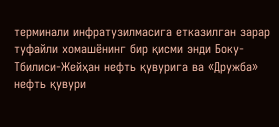терминали инфратузилмасига етказилган зарар туфайли хомашёнинг бир қисми энди Боку-Тбилиси-Жейҳан нефть қувурига ва «Дружба» нефть қувури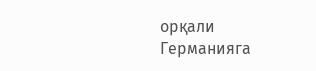орқали Германияга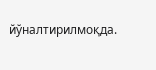йўналтирилмоқда.